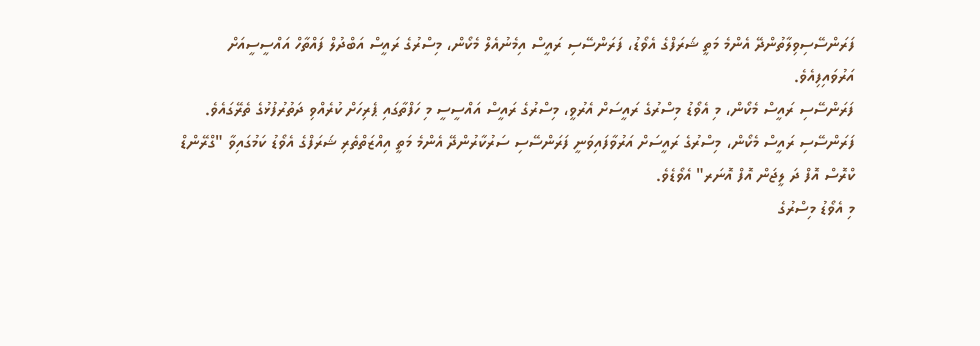ފަރަންސޭސިވިލާތުންދޭ އެންމެ މަތީ ޝަރަފްގެ އެވޯޑު، ފަރަންސޭސި ރައީސް އިމެނުއެލް މެކޯން، މިސްރުގެ ރައީސް އަބްދުލް ފައްތާހް އައްސީސީއަށް އަރުވައިފިއެވެ.
ފަރަންސޭސި ރައީސް މެކޯން، މި އެވޯޑު މިސްރުގެ ރައީސަށް އެރުވީ، މިސްރުގެ ރައީސް އައްސީސީ މި ހަފްތާގައި ޕެރިހަށް ކުރެއްވި ދަތުރުފުޅުގެ ތެރޭގައެވެ.
ފަރަންސޭސި ރައީސް މެކޯން، މިސްރުގެ ރައީސަށް އަރުވާފައިވަނީ ފަރަންސޭސި ސަރުކާރުންދޭ އެންމެ މަތީ އިއްޒަތްތެރި ޝަރަފްގެ އެވޯޑު ކަމުގައިވާ "ގްރޭންޑް ކްރޮސް އޮފް ދަ ލީޖަން އޮފް އޮނަރ" އެވޯޑެވެ.
މި އެވޯޑު މިސްރުގެ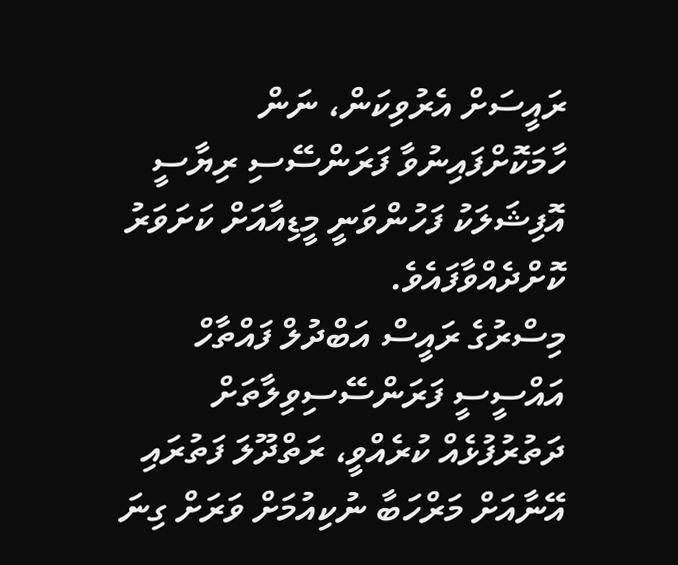ރައީސަށް އެރުވިކަން، ނަން ހާމަކޮށްފައިނުވާ ފަރަންސޭސި ރިޔާސީ އޮފިޝަލަކު ފަހުންވަނީ މީޑިއާއަށް ކަށަވަރު ކޮށްދެއްވާފައެވެ.
މިސްރުގެ ރައީސް އަބްދުލް ފައްތާހް އައްސީސީ ފަރަންސޭސިވިލާތަށް ދަތުރުފުޅެއް ކުރެއްވީ، ރަތްދޫލަ ފަތުރައި އޭނާއަށް މަރްހަބާ ނުކިއުމަށް ވަރަށް ގިނަ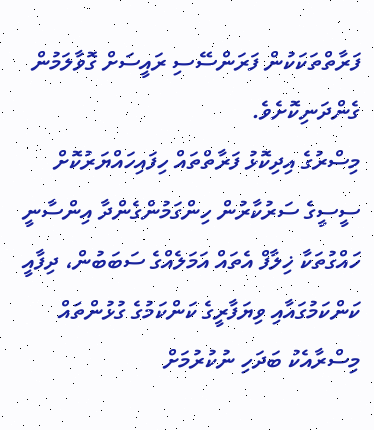ފަރާތްތަކަކުން ފަރަންސޭސި ރައީސަށް ގޮވާލަމުން ގެންދަނިކޮށެވެ.
މިސްރުގެ އިދިކޮޅު ފަރާތްތައް ހިފައިހައްޔަރުކޮށް ސީސީގެ ސަރުކާރުން ހިންގަމުންގެންދާ އިންސާނީ ހައްގުތަކާ ޚިލާފް އެތައް އަމަލެއްގެ ސަބަބުން، ދިފާއީ ކަންކަމުގައާއި ވިޔަފާރީގެ ކަންކަމުގެ ގުޅުންތައް މިސްރާއެކު ބަދަހި ނުކުރުމަށް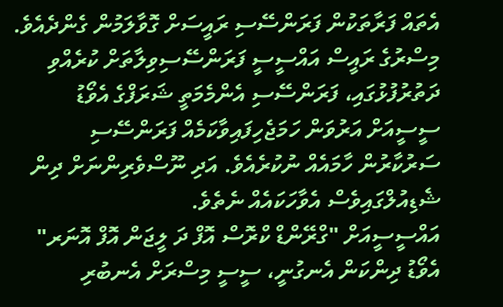އެތައް ފަރާތަކުން ފަރަންސޭސި ރައީސަށް ގޮވާލަމުން ގެންދެއެވެ.
މިސްރުގެ ރައީސް އައްސީސީ ފަރަންސޭސިވިލާތަށް ކުރެއްވި ދަތުރުފުޅުގައި، ފަރަންސޭސި އެންމެމަތީ ޝަރަފްގެ އެވޯޑު ސީސީއަށް އަރުވަން ހަމަޖެހިފައިވާކަމެއް ފަރަންސޭސި ސަރުކާރުން ހާމައެއް ނުކުރެއެވެ. އަދި ނޫސްވެރިންނަށް ދިން ޝެޑިއުލްގައިވެސް އެވާހަކައެއް ނެތެވެ.
އައްސީސީއަށް "ގްރޭންޑް ކްރޮސް އޮފް ދަ ލީޖަން އޮފް އޮނަރ" އެވޯޑު ދިންކަން އެނގުނީ، ސީސީ މިސްރަށް އެނބުރި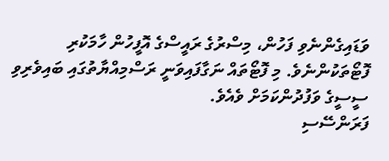ވަޑައިގެންނެވި ފަހުން، މިސްރުގެ ރައީސްގެ އޮފީހުން ހާމަކުރި ފޮޓޯތަކުންނެވެ. މި ފޮޓޯތައް ނަގާފައިވަނީ ރަސްމިއްޔާތުގައި ބައިވެރިވި ސީސީގެ ވަފުދުންކަމަށް ވެއެވެ.
ފަރަންސޭސި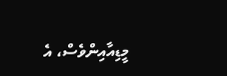މީޑިއާއިންވެސް، އެ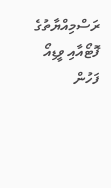ރަސްމިއްޔާތުގެ ފޮޓޯއާއި ވީޑިއޯ ފަހުން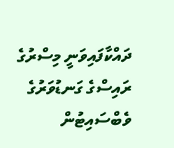ދައްކާފައިވަނީ މިސްރުގެ ރައިސްގެ ގަނޑުވަރުގެ ވެބްސައިޓުން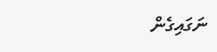ނަގައިގެން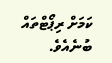ކަމަށް ރިޕޯޓްތައް ބުނެއެވެ.